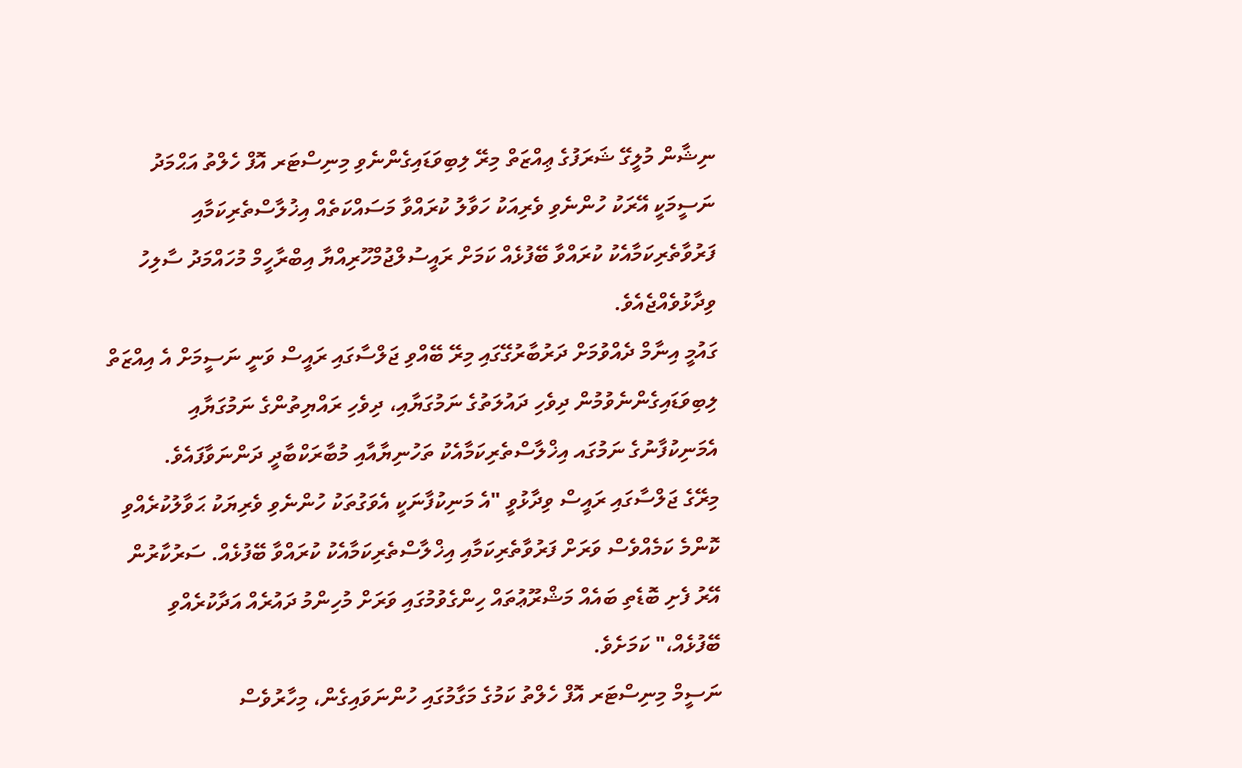ނިޝާން މުލީގޭ ޝަރަފުގެ ޢިއްޒަތް މިރޭ ލިބިވަޑައިގެންނެވި މިނިސްޓަރ އޮފް ހެލްތު އަޙްމަދު ނަސީމަކީ އޭރަކު ހުންނެވި ވެރިއަކު ހަވާލު ކުރައްވާ މަސައްކަތެއް އިޚުލާސްތެރިކަމާއި ފަރުވާތެރިކަމާއެކު ކުރައްވާ ބޭފުޅެއް ކަމަށް ރައީސުލްޖުމްހޫރިއްޔާ އިބްރާހީމް މުހައްމަދު ސާލިހު ވިދާޅުވެއްޖެއެވެ.
ގައުމީ އިނާމް ދެއްވުމަށް ދަރުބާރުގޭގައި މިރޭ ބޭއްވި ޖަލްސާގައި ރައީސް ވަނީ ނަސީމަށް އެ އިއްޒަތް ލިބިވަޑައިގެންނެވުމުން ދިވެހި ދައުލަތުގެ ނަމުގަޔާއި، ދިވެހި ރައްޔިތުންގެ ނަމުގަޔާއި އެމަނިކުފާނުގެ ނަމުގައ އިޚްލާސްތެރިކަމާއެކު ތަހުނިޔާއާއި މުބާރަކްބާދީ ދަންނަވާފައެވެ.
މިރޭގެ ޖަލްސާގައި ރައީސް ވިދާޅުވީ "އެ މަނިކުފާނަކީ އެވަގުތަކު ހުންނެވި ވެރިޔަކު ޙަވާލުކުރެއްވި ކޮންމެ ކަމެއްވެސް ވަރަށް ފަރުވާތެރިކަމާއި އިޚްލާސްތެރިކަމާއެކު ކުރައްވާ ބޭފުޅެއް. ސަރުކާރުން އޭރު ފެށި ބޮޑެތި ބައެއް މަޝްރޫޢުތައް ހިންގެވުމުގައި ވަރަށް މުހިންމު ދައުރެއް އަދާކުރެއްވި ބޭފުޅެއް،" ކަމަށެވެ.
ނަސީމް މިނިސްޓަރ އޮފް ހެލްތު ކަމުގެ މަގާމުގައި ހުންނަވައިގެން، މިހާރުވެސް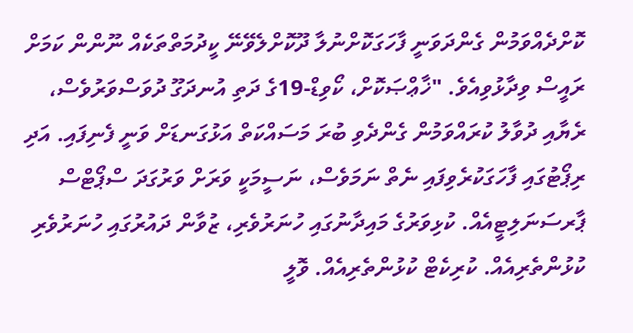ކޮށްދެއްވަމުން ގެންދަވަނީ ފާހަގަކޮށްނުލާ ދޫކޮށްލެވޭނޭ ކީދުމަތްތަކެއް ނޫންން ކަމަށް ރައީސް ވިދާޅުވިއެވެ. "ޚާޢްޞަކޮށް، ކޯވިޑް-19ގެ ދަތި އުނދަގޫ ދުވަސްވަރުވެސް، ރެޔާއި ދުވާލު ކުރައްވަމުން ގެންދެވި ބުރަ މަސައްކަތް އަޅުގަނޑަށް ވަނީ ފެނިފައި. އަދި ރިޕޯޓުގައި ފާހަގަކުރެވިފައި ނެތް ނަމަވެސް، ނަސީމަކީ ވަރަށް ވަރުގަދަ ސްޕޯޓްސް ޕާރސަނަލިޓީއެއް. ކުޅިވަރުގެ މައިދާނުގައި ހުނަރުވެރި، ޒުވާން ދައުރުގައި ހުނަރުވެރި ކުޅުންތެރިއެއް. ކުރިކެޓް ކުޅުންތެރިއެއް. ވޮލީ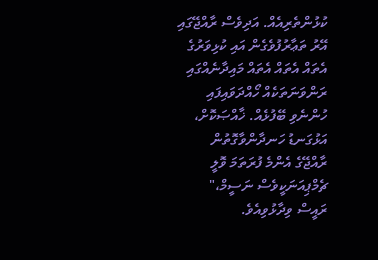ކުޅުންތެރިއެއް. އަދިވެސް ރާއްޖޭގައި އޭރު ތަޢާރުފުވެގެން އައި ކުޅިވަރުގެ އެތައް އެތައް އެތައް މައިދާނެއްގައި ރަންވަނަތަކެއް ހޯއްދަވައިފައި ހުންނެވި ބޭފުޅެއް. ޚާއްޞަކޮށް، އަޅުގަނޑު ހަނދާންވާގޮތުން ރާއްޖޭގެ އެންމެ ފުރަތަމަ ވޮލީ ޗެމްޕިއަނަކީވެސް ނަސީމް،" ރައީސް ވިދާޅުވިއެވެ.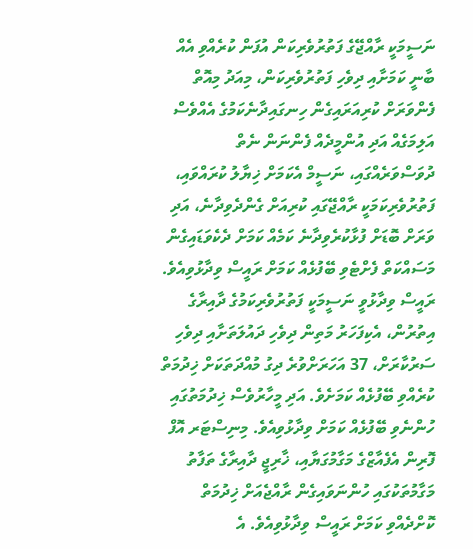ނަސީމަކީ ރާއްޖޭގެ ފަތުރުވެރިކަން އުފަން ކުރެއްވި އެއް ބާނީ ކަމަށާއި ދިވެހި ފަތުރުވެރިކަން، މިއަދު މިއޮތް ފެންވަރަށް ކުރިއަރައިގެން ހިނގައިދާނެކަމުގެ އެއްވެސް އަލިމަގެއް އަދި އުންމީދެއް ފެންނަން ނެތް ދުވަސްވަރެއްގައި، ނަސީމް އެކަމަށް ޚިޔާލު ކުރައްވައި، ފަތުރުވެރިކަމަކީ ރާއްޖޭގައި ކުރިއަށް ގެންދެވިދާނެ، އަދި ވަރަށް ބޮޑަށް ފުޅާކުރެވިދާނެ ކަމެއް ކަމަށް ދެކެވަޑައިގެން މަސައްކަތް ފެށްޓެވި ބޭފުޅެއް ކަމަށް ރައީސް ވިދާޅުވިއެވެ.
ރައީސް ވިދާޅުވީ ނަސީމަކީ ފަތުރުވެރިކަމުގެ ދާއިރާގެ އިތުރުން، އެކިފަހަރު މަތިން ދިވެހި ދައުލަތަށާއި ދިވެހި ސަރުކާރަށް، 37 އަހަރަށްވުރެ ދިގު މުއްދަތަކަށް ޚިދުމަތް ކުރެއްވި ބޭފުޅެއް ކަމަށެވެ. އަދި މީހާރުވެސް ޚިދުމަތުގައި ހުންނެވި ބޭފުޅެއް ކަމަށް ވިދާޅުވިއެވެ. މިނިސްޓަރ އޮފް ފޮރިން އެފެއާޒްގެ މަގާމުގަޔާއި، ޚާރިޖީ ދާއިރާގެ ތަފާތު މަގާމުތަކުގައި ހުންނަވައިގެން ރާއްޖެއަށް ޚިދުމަތް ކޮށްދެއްވި ކަމަށް ރައީސް ވިދާޅުވިއެވެ. އެ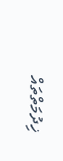ޚިދުމަތްތައް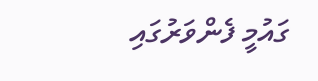ގައުމީ ފެންވަރުގައި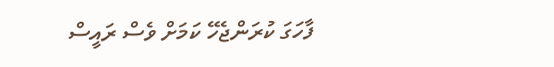ފާހަގަ ކުރަންޖެހޭ ކަމަށް ވެސް ރައީސް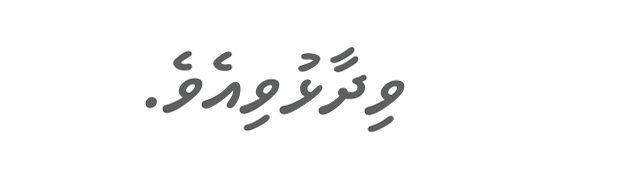ވިދާޅުވިއެވެ.